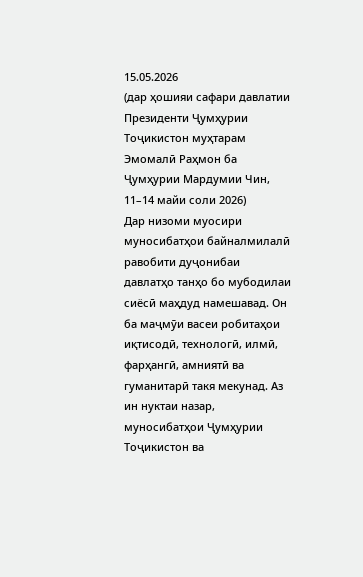15.05.2026
(дар ҳошияи сафари давлатии Президенти Ҷумҳурии Тоҷикистон муҳтарам Эмомалӣ Раҳмон ба Ҷумҳурии Мардумии Чин, 11–14 майи соли 2026)
Дар низоми муосири муносибатҳои байналмилалӣ равобити дуҷонибаи давлатҳо танҳо бо мубодилаи сиёсӣ маҳдуд намешавад. Он ба маҷмӯи васеи робитаҳои иқтисодӣ, технологӣ, илмӣ, фарҳангӣ, амниятӣ ва гуманитарӣ такя мекунад. Аз ин нуктаи назар, муносибатҳои Ҷумҳурии Тоҷикистон ва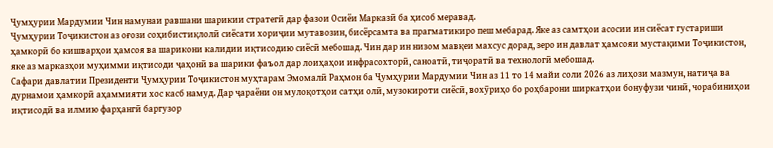Ҷумҳурии Мардумии Чин намунаи равшани шарикии стратегӣ дар фазои Осиёи Марказӣ ба ҳисоб меравад.
Ҷумҳурии Тоҷикистон аз оғози соҳибистиқлолӣ сиёсати хориҷии мутавозин, бисёрсамта ва прагматикиро пеш мебарад. Яке аз самтҳои асосии ин сиёсат густариши ҳамкорӣ бо кишварҳои ҳамсоя ва шарикони калидии иқтисодию сиёсӣ мебошад. Чин дар ин низом мавқеи махсус дорад, зеро ин давлат ҳамсояи мустақими Тоҷикистон, яке аз марказҳои муҳимми иқтисоди ҷаҳонӣ ва шарики фаъол дар лоиҳаҳои инфрасохторӣ, саноатӣ, тиҷоратӣ ва технологӣ мебошад.
Сафари давлатии Президенти Ҷумҳурии Тоҷикистон муҳтарам Эмомалӣ Раҳмон ба Ҷумҳурии Мардумии Чин аз 11 то 14 майи соли 2026 аз лиҳози мазмун, натиҷа ва дурнамои ҳамкорӣ аҳаммияти хос касб намуд. Дар ҷараёни он мулоқотҳои сатҳи олӣ, музокироти сиёсӣ, вохӯриҳо бо роҳбарони ширкатҳои бонуфузи чинӣ, чорабиниҳои иқтисодӣ ва илмию фарҳангӣ баргузор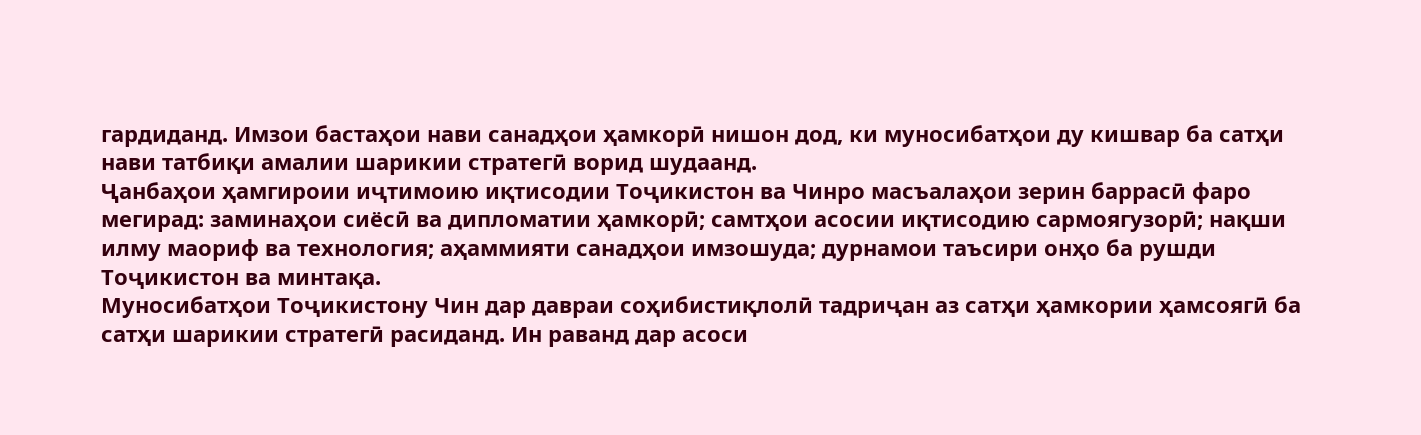гардиданд. Имзои бастаҳои нави санадҳои ҳамкорӣ нишон дод, ки муносибатҳои ду кишвар ба сатҳи нави татбиқи амалии шарикии стратегӣ ворид шудаанд.
Ҷанбаҳои ҳамгироии иҷтимоию иқтисодии Тоҷикистон ва Чинро масъалаҳои зерин баррасӣ фаро мегирад: заминаҳои сиёсӣ ва дипломатии ҳамкорӣ; самтҳои асосии иқтисодию сармоягузорӣ; нақши илму маориф ва технология; аҳаммияти санадҳои имзошуда; дурнамои таъсири онҳо ба рушди Тоҷикистон ва минтақа.
Муносибатҳои Тоҷикистону Чин дар давраи соҳибистиқлолӣ тадриҷан аз сатҳи ҳамкории ҳамсоягӣ ба сатҳи шарикии стратегӣ расиданд. Ин раванд дар асоси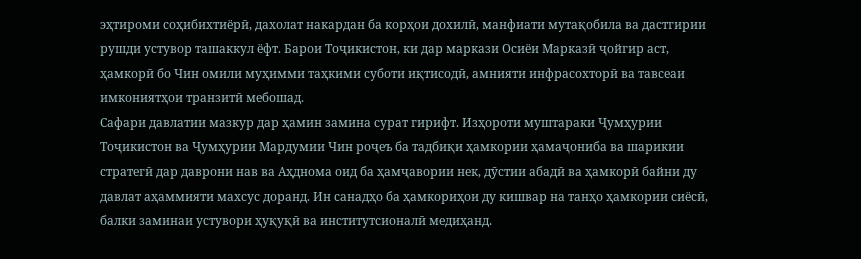эҳтироми соҳибихтиёрӣ, дахолат накардан ба корҳои дохилӣ, манфиати мутақобила ва дастгирии рушди устувор ташаккул ёфт. Барои Тоҷикистон, ки дар маркази Осиёи Марказӣ ҷойгир аст, ҳамкорӣ бо Чин омили муҳимми таҳкими суботи иқтисодӣ, амнияти инфрасохторӣ ва тавсеаи имкониятҳои транзитӣ мебошад.
Сафари давлатии мазкур дар ҳамин замина сурат гирифт. Изҳороти муштараки Ҷумҳурии Тоҷикистон ва Ҷумҳурии Мардумии Чин роҷеъ ба тадбиқи ҳамкории ҳамаҷониба ва шарикии стратегӣ дар даврони нав ва Аҳднома оид ба ҳамҷавории нек, дӯстии абадӣ ва ҳамкорӣ байни ду давлат аҳаммияти махсус доранд. Ин санадҳо ба ҳамкориҳои ду кишвар на танҳо ҳамкории сиёсӣ, балки заминаи устувори ҳуқуқӣ ва институтсионалӣ медиҳанд.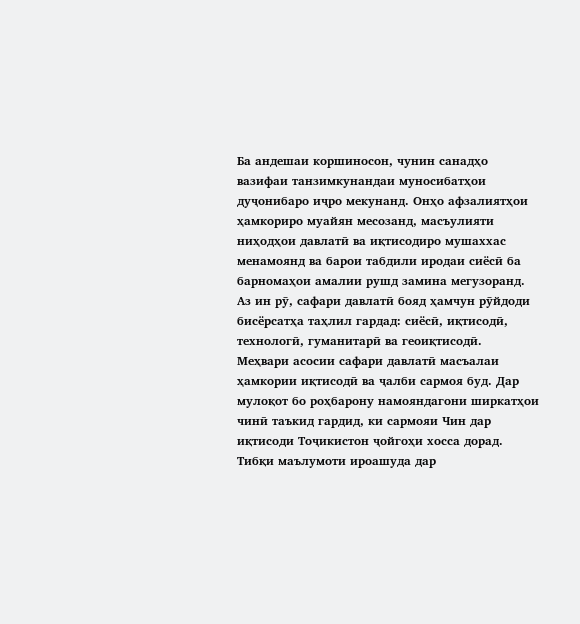Ба андешаи коршиносон, чунин санадҳо вазифаи танзимкунандаи муносибатҳои дуҷонибаро иҷро мекунанд. Онҳо афзалиятҳои ҳамкориро муайян месозанд, масъулияти ниҳодҳои давлатӣ ва иқтисодиро мушаххас менамоянд ва барои табдили иродаи сиёсӣ ба барномаҳои амалии рушд замина мегузоранд. Аз ин рӯ, сафари давлатӣ бояд ҳамчун рӯйдоди бисёрсатҳа таҳлил гардад: сиёсӣ, иқтисодӣ, технологӣ, гуманитарӣ ва геоиқтисодӣ.
Меҳвари асосии сафари давлатӣ масъалаи ҳамкории иқтисодӣ ва ҷалби сармоя буд. Дар мулоқот бо роҳбарону намояндагони ширкатҳои чинӣ таъкид гардид, ки сармояи Чин дар иқтисоди Тоҷикистон ҷойгоҳи хосса дорад. Тибқи маълумоти ироашуда дар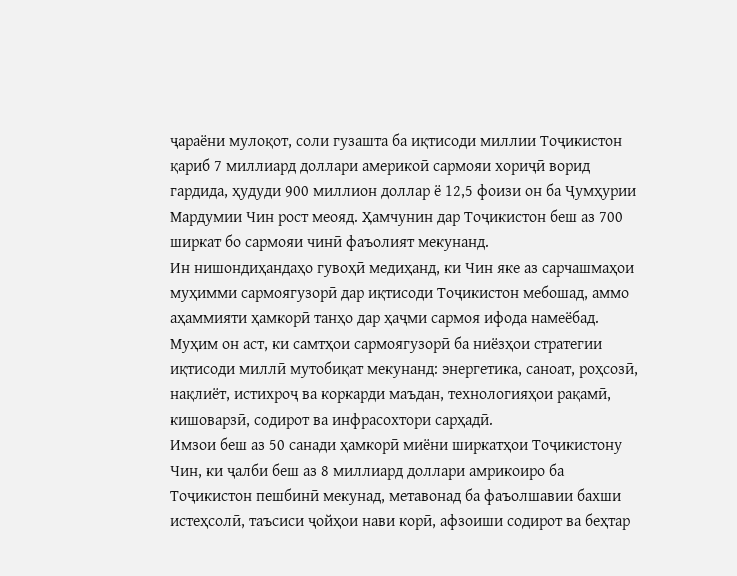ҷараёни мулоқот, соли гузашта ба иқтисоди миллии Тоҷикистон қариб 7 миллиард доллари америкоӣ сармояи хориҷӣ ворид гардида, ҳудуди 900 миллион доллар ё 12,5 фоизи он ба Ҷумҳурии Мардумии Чин рост меояд. Ҳамчунин дар Тоҷикистон беш аз 700 ширкат бо сармояи чинӣ фаъолият мекунанд.
Ин нишондиҳандаҳо гувоҳӣ медиҳанд, ки Чин яке аз сарчашмаҳои муҳимми сармоягузорӣ дар иқтисоди Тоҷикистон мебошад, аммо аҳаммияти ҳамкорӣ танҳо дар ҳаҷми сармоя ифода намеёбад. Муҳим он аст, ки самтҳои сармоягузорӣ ба ниёзҳои стратегии иқтисоди миллӣ мутобиқат мекунанд: энергетика, саноат, роҳсозӣ, нақлиёт, истихроҷ ва коркарди маъдан, технологияҳои рақамӣ, кишоварзӣ, содирот ва инфрасохтори сарҳадӣ.
Имзои беш аз 50 санади ҳамкорӣ миёни ширкатҳои Тоҷикистону Чин, ки ҷалби беш аз 8 миллиард доллари амрикоиро ба Тоҷикистон пешбинӣ мекунад, метавонад ба фаъолшавии бахши истеҳсолӣ, таъсиси ҷойҳои нави корӣ, афзоиши содирот ва беҳтар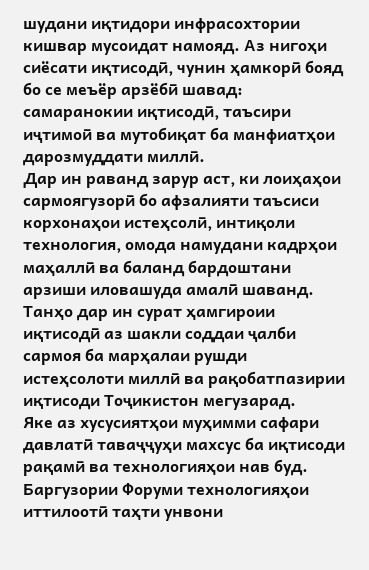шудани иқтидори инфрасохтории кишвар мусоидат намояд. Аз нигоҳи сиёсати иқтисодӣ, чунин ҳамкорӣ бояд бо се меъёр арзёбӣ шавад: самаранокии иқтисодӣ, таъсири иҷтимоӣ ва мутобиқат ба манфиатҳои дарозмуддати миллӣ.
Дар ин раванд зарур аст, ки лоиҳаҳои сармоягузорӣ бо афзалияти таъсиси корхонаҳои истеҳсолӣ, интиқоли технология, омода намудани кадрҳои маҳаллӣ ва баланд бардоштани арзиши иловашуда амалӣ шаванд. Танҳо дар ин сурат ҳамгироии иқтисодӣ аз шакли соддаи ҷалби сармоя ба марҳалаи рушди истеҳсолоти миллӣ ва рақобатпазирии иқтисоди Тоҷикистон мегузарад.
Яке аз хусусиятҳои муҳимми сафари давлатӣ таваҷҷуҳи махсус ба иқтисоди рақамӣ ва технологияҳои нав буд. Баргузории Форуми технологияҳои иттилоотӣ таҳти унвони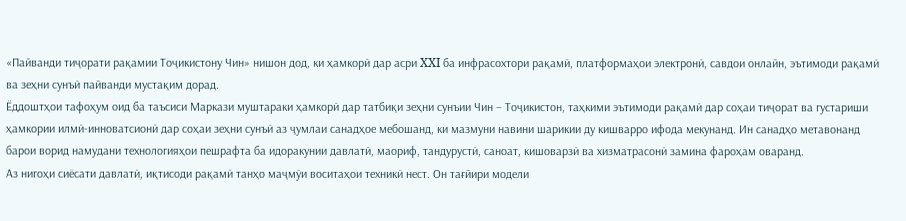«Пайванди тиҷорати рақамии Тоҷикистону Чин» нишон дод, ки ҳамкорӣ дар асри XXI ба инфрасохтори рақамӣ, платформаҳои электронӣ, савдои онлайн, эътимоди рақамӣ ва зеҳни сунъӣ пайванди мустақим дорад.
Ёддоштҳои тафоҳум оид ба таъсиси Маркази муштараки ҳамкорӣ дар татбиқи зеҳни сунъии Чин – Тоҷикистон, таҳкими эътимоди рақамӣ дар соҳаи тиҷорат ва густариши ҳамкории илмӣ-инноватсионӣ дар соҳаи зеҳни сунъӣ аз ҷумлаи санадҳое мебошанд, ки мазмуни навини шарикии ду кишварро ифода мекунанд. Ин санадҳо метавонанд барои ворид намудани технологияҳои пешрафта ба идоракунии давлатӣ, маориф, тандурустӣ, саноат, кишоварзӣ ва хизматрасонӣ замина фароҳам оваранд.
Аз нигоҳи сиёсати давлатӣ, иқтисоди рақамӣ танҳо маҷмӯи воситаҳои техникӣ нест. Он тағйири модели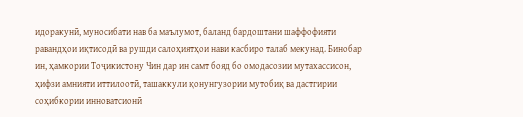идоракунӣ, муносибати нав ба маълумот, баланд бардоштани шаффофияти равандҳои иқтисодӣ ва рушди салоҳиятҳои нави касбиро талаб мекунад. Бинобар ин, ҳамкории Тоҷикистону Чин дар ин самт бояд бо омодасозии мутахассисон, ҳифзи амнияти иттилоотӣ, ташаккули қонунгузории мутобиқ ва дастгирии соҳибкории инноватсионӣ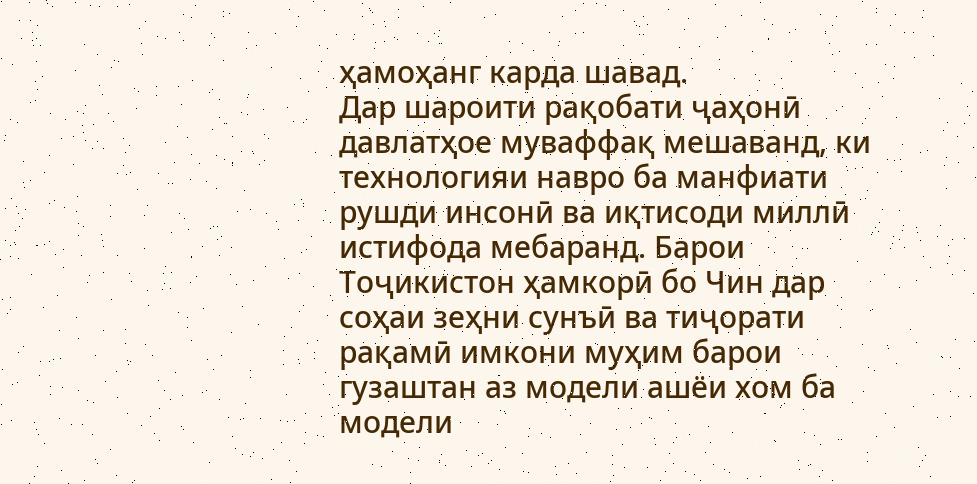ҳамоҳанг карда шавад.
Дар шароити рақобати ҷаҳонӣ давлатҳое муваффақ мешаванд, ки технологияи навро ба манфиати рушди инсонӣ ва иқтисоди миллӣ истифода мебаранд. Барои Тоҷикистон ҳамкорӣ бо Чин дар соҳаи зеҳни сунъӣ ва тиҷорати рақамӣ имкони муҳим барои гузаштан аз модели ашёи хом ба модели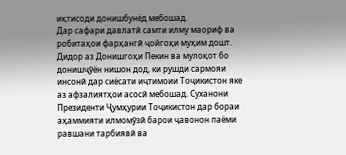иқтисоди донишбунёд мебошад.
Дар сафари давлатӣ самти илму маориф ва робитаҳои фарҳангӣ ҷойгоҳи муҳим дошт. Дидор аз Донишгоҳи Пекин ва мулоқот бо донишҷӯён нишон дод, ки рушди сармояи инсонӣ дар сиёсати иҷтимоии Тоҷикистон яке аз афзалиятҳои асосӣ мебошад. Суханони Президенти Ҷумҳурии Тоҷикистон дар бораи аҳаммияти илмомӯзӣ барои ҷавонон паёми равшани тарбиявӣ ва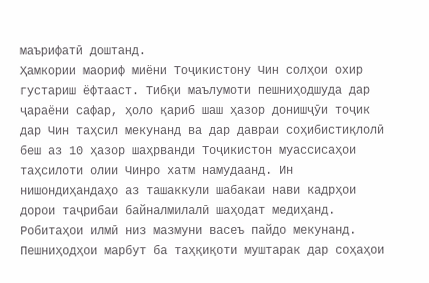маърифатӣ доштанд.
Ҳамкории маориф миёни Тоҷикистону Чин солҳои охир густариш ёфтааст. Тибқи маълумоти пешниҳодшуда дар ҷараёни сафар, ҳоло қариб шаш ҳазор донишҷӯи тоҷик дар Чин таҳсил мекунанд ва дар давраи соҳибистиқлолӣ беш аз 10 ҳазор шаҳрванди Тоҷикистон муассисаҳои таҳсилоти олии Чинро хатм намудаанд. Ин нишондиҳандаҳо аз ташаккули шабакаи нави кадрҳои дорои таҷрибаи байналмилалӣ шаҳодат медиҳанд.
Робитаҳои илмӣ низ мазмуни васеъ пайдо мекунанд. Пешниҳодҳои марбут ба таҳқиқоти муштарак дар соҳаҳои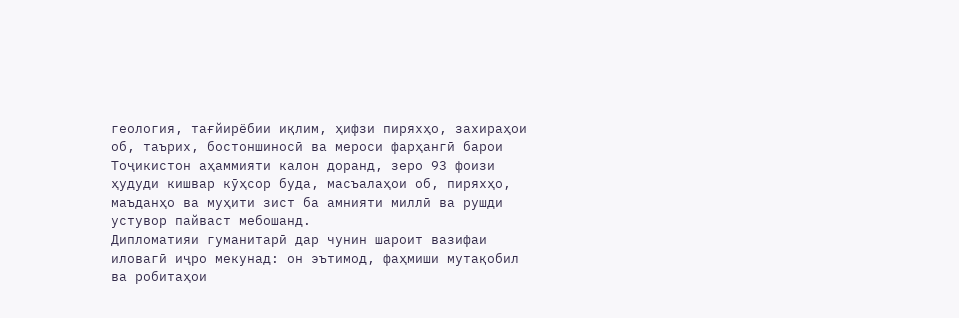геология, тағйирёбии иқлим, ҳифзи пиряхҳо, захираҳои об, таърих, бостоншиносӣ ва мероси фарҳангӣ барои Тоҷикистон аҳаммияти калон доранд, зеро 93 фоизи ҳудуди кишвар кӯҳсор буда, масъалаҳои об, пиряхҳо, маъданҳо ва муҳити зист ба амнияти миллӣ ва рушди устувор пайваст мебошанд.
Дипломатияи гуманитарӣ дар чунин шароит вазифаи иловагӣ иҷро мекунад: он эътимод, фаҳмиши мутақобил ва робитаҳои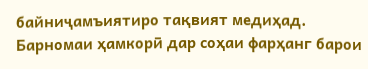байниҷамъиятиро тақвият медиҳад. Барномаи ҳамкорӣ дар соҳаи фарҳанг барои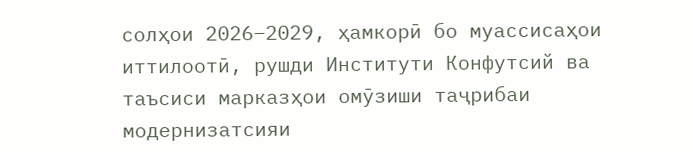солҳои 2026–2029, ҳамкорӣ бо муассисаҳои иттилоотӣ, рушди Институти Конфутсий ва таъсиси марказҳои омӯзиши таҷрибаи модернизатсияи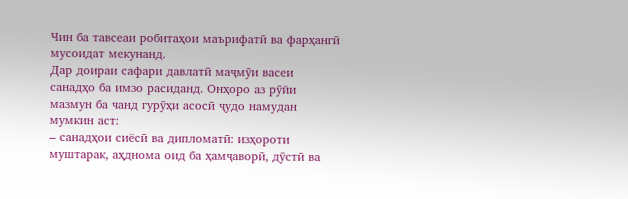Чин ба тавсеаи робитаҳои маърифатӣ ва фарҳангӣ мусоидат мекунанд.
Дар доираи сафари давлатӣ маҷмӯи васеи санадҳо ба имзо расиданд. Онҳоро аз рӯйи мазмун ба чанд гурӯҳи асосӣ ҷудо намудан мумкин аст:
– санадҳои сиёсӣ ва дипломатӣ: изҳороти муштарак, аҳднома оид ба ҳамҷаворӣ, дӯстӣ ва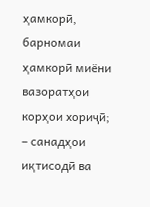ҳамкорӣ, барномаи ҳамкорӣ миёни вазоратҳои корҳои хориҷӣ;
– санадҳои иқтисодӣ ва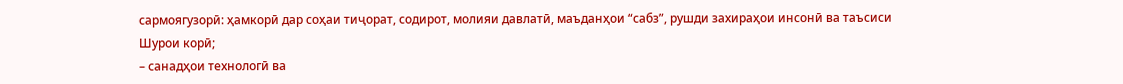сармоягузорӣ: ҳамкорӣ дар соҳаи тиҷорат, содирот, молияи давлатӣ, маъданҳои “сабз”, рушди захираҳои инсонӣ ва таъсиси Шурои корӣ;
– санадҳои технологӣ ва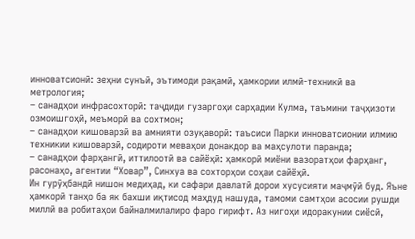инноватсионӣ: зеҳни сунъӣ, эътимоди рақамӣ, ҳамкории илмӣ-техникӣ ва метрология;
– санадҳои инфрасохторӣ: таҷдиди гузаргоҳи сарҳадии Кулма, таъмини таҷҳизоти озмоишгоҳӣ, меъморӣ ва сохтмон;
– санадҳои кишоварзӣ ва амнияти озуқаворӣ: таъсиси Парки инноватсионии илмию техникии кишоварзӣ, содироти меваҳои донакдор ва маҳсулоти паранда;
– санадҳои фарҳангӣ, иттилоотӣ ва сайёҳӣ: ҳамкорӣ миёни вазоратҳои фарҳанг, расонаҳо, агентии “Ховар”, Синхуа ва сохторҳои соҳаи сайёҳӣ.
Ин гурӯҳбандӣ нишон медиҳад, ки сафари давлатӣ дорои хусусияти маҷмӯӣ буд. Яъне ҳамкорӣ танҳо ба як бахши иқтисод маҳдуд нашуда, тамоми самтҳои асосии рушди миллӣ ва робитаҳои байналмилалиро фаро гирифт. Аз нигоҳи идоракунии сиёсӣ,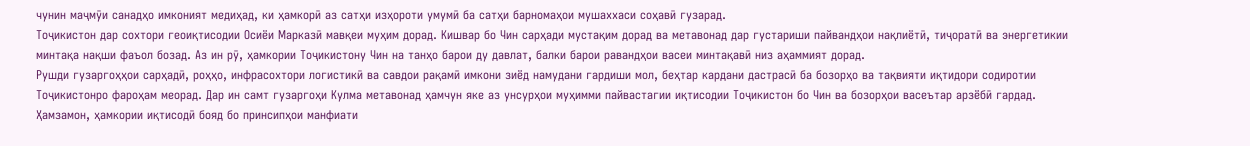чунин маҷмӯи санадҳо имконият медиҳад, ки ҳамкорӣ аз сатҳи изҳороти умумӣ ба сатҳи барномаҳои мушаххаси соҳавӣ гузарад.
Тоҷикистон дар сохтори геоиқтисодии Осиёи Марказӣ мавқеи муҳим дорад. Кишвар бо Чин сарҳади мустақим дорад ва метавонад дар густариши пайвандҳои нақлиётӣ, тиҷоратӣ ва энергетикии минтақа нақши фаъол бозад. Аз ин рӯ, ҳамкории Тоҷикистону Чин на танҳо барои ду давлат, балки барои равандҳои васеи минтақавӣ низ аҳаммият дорад.
Рушди гузаргоҳҳои сарҳадӣ, роҳҳо, инфрасохтори логистикӣ ва савдои рақамӣ имкони зиёд намудани гардиши мол, беҳтар кардани дастрасӣ ба бозорҳо ва тақвияти иқтидори содиротии Тоҷикистонро фароҳам меорад. Дар ин самт гузаргоҳи Кулма метавонад ҳамчун яке аз унсурҳои муҳимми пайвастагии иқтисодии Тоҷикистон бо Чин ва бозорҳои васеътар арзёбӣ гардад.
Ҳамзамон, ҳамкории иқтисодӣ бояд бо принсипҳои манфиати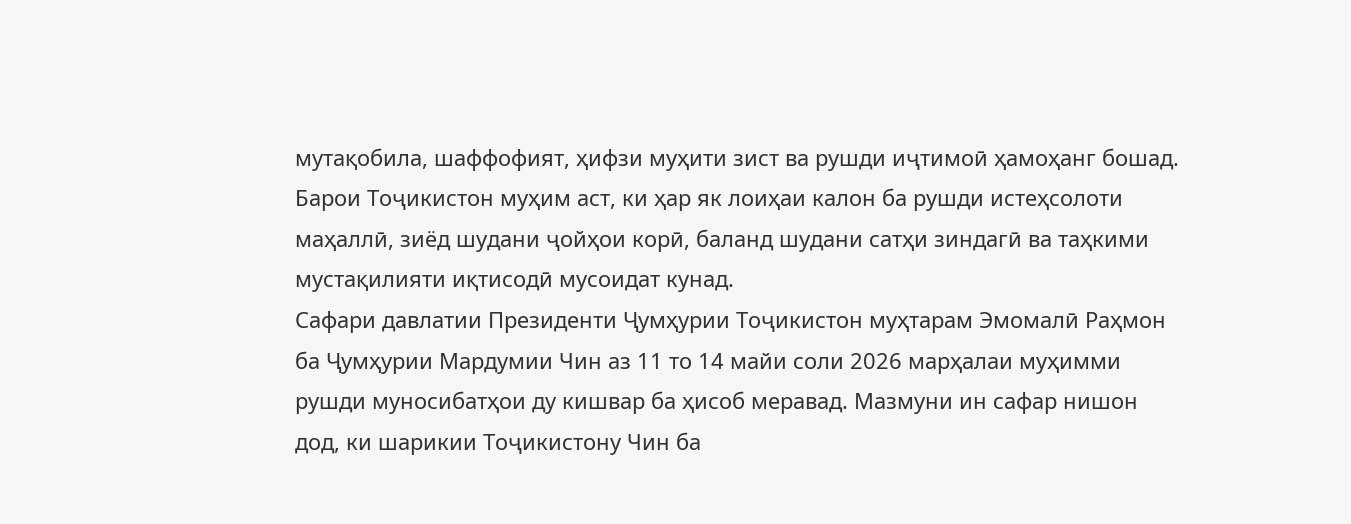мутақобила, шаффофият, ҳифзи муҳити зист ва рушди иҷтимоӣ ҳамоҳанг бошад. Барои Тоҷикистон муҳим аст, ки ҳар як лоиҳаи калон ба рушди истеҳсолоти маҳаллӣ, зиёд шудани ҷойҳои корӣ, баланд шудани сатҳи зиндагӣ ва таҳкими мустақилияти иқтисодӣ мусоидат кунад.
Сафари давлатии Президенти Ҷумҳурии Тоҷикистон муҳтарам Эмомалӣ Раҳмон ба Ҷумҳурии Мардумии Чин аз 11 то 14 майи соли 2026 марҳалаи муҳимми рушди муносибатҳои ду кишвар ба ҳисоб меравад. Мазмуни ин сафар нишон дод, ки шарикии Тоҷикистону Чин ба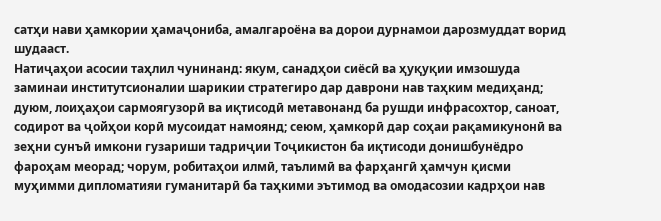сатҳи нави ҳамкории ҳамаҷониба, амалгароёна ва дорои дурнамои дарозмуддат ворид шудааст.
Натиҷаҳои асосии таҳлил чунинанд: якум, санадҳои сиёсӣ ва ҳуқуқии имзошуда заминаи институтсионалии шарикии стратегиро дар даврони нав таҳким медиҳанд; дуюм, лоиҳаҳои сармоягузорӣ ва иқтисодӣ метавонанд ба рушди инфрасохтор, саноат, содирот ва ҷойҳои корӣ мусоидат намоянд; сеюм, ҳамкорӣ дар соҳаи рақамикунонӣ ва зеҳни сунъӣ имкони гузариши тадриҷии Тоҷикистон ба иқтисоди донишбунёдро фароҳам меорад; чорум, робитаҳои илмӣ, таълимӣ ва фарҳангӣ ҳамчун қисми муҳимми дипломатияи гуманитарӣ ба таҳкими эътимод ва омодасозии кадрҳои нав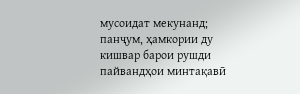мусоидат мекунанд; панҷум, ҳамкории ду кишвар барои рушди пайвандҳои минтақавӣ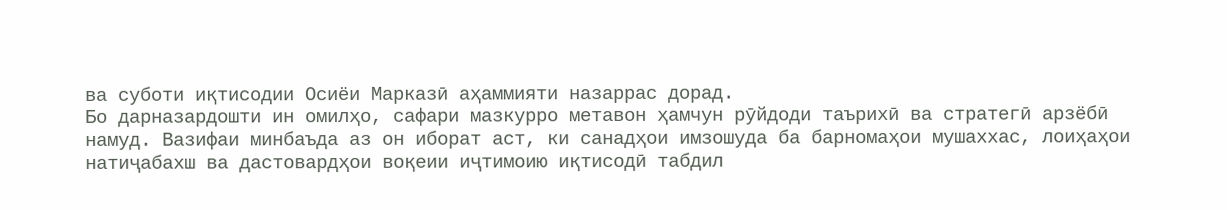ва суботи иқтисодии Осиёи Марказӣ аҳаммияти назаррас дорад.
Бо дарназардошти ин омилҳо, сафари мазкурро метавон ҳамчун рӯйдоди таърихӣ ва стратегӣ арзёбӣ намуд. Вазифаи минбаъда аз он иборат аст, ки санадҳои имзошуда ба барномаҳои мушаххас, лоиҳаҳои натиҷабахш ва дастовардҳои воқеии иҷтимоию иқтисодӣ табдил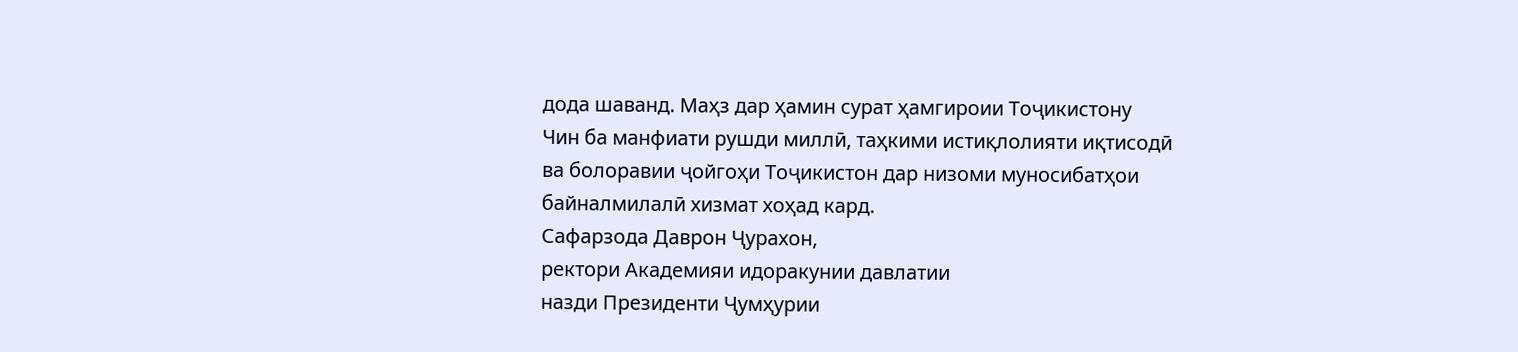дода шаванд. Маҳз дар ҳамин сурат ҳамгироии Тоҷикистону Чин ба манфиати рушди миллӣ, таҳкими истиқлолияти иқтисодӣ ва болоравии ҷойгоҳи Тоҷикистон дар низоми муносибатҳои байналмилалӣ хизмат хоҳад кард.
Сафарзода Даврон Ҷурахон,
ректори Академияи идоракунии давлатии
назди Президенти Ҷумҳурии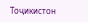Тоҷикистон